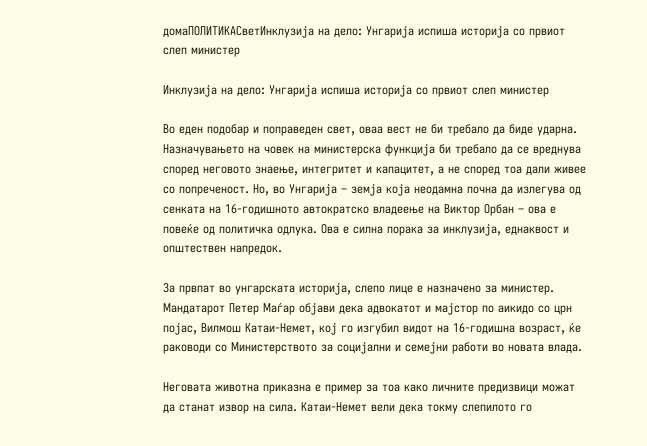домаПОЛИТИКАСветИнклузија на дело: Унгарија испиша историја со првиот слеп министер

Инклузија на дело: Унгарија испиша историја со првиот слеп министер

Во еден подобар и поправеден свет, оваа вест не би требало да биде ударна. Назначувањето на човек на министерска функција би требало да се вреднува според неговото знаење, интегритет и капацитет, а не според тоа дали живее со попреченост. Но, во Унгарија – земја која неодамна почна да излегува од сенката на 16-годишното автократско владеење на Виктор Орбан – ова е повеќе од политичка одлука. Ова е силна порака за инклузија, еднаквост и општествен напредок.

За првпат во унгарската историја, слепо лице е назначено за министер. Мандатарот Петер Маѓар објави дека адвокатот и мајстор по аикидо со црн појас, Вилмош Катаи-Немет, кој го изгубил видот на 16-годишна возраст, ќе раководи со Министерството за социјални и семејни работи во новата влада.

Неговата животна приказна е пример за тоа како личните предизвици можат да станат извор на сила. Катаи-Немет вели дека токму слепилото го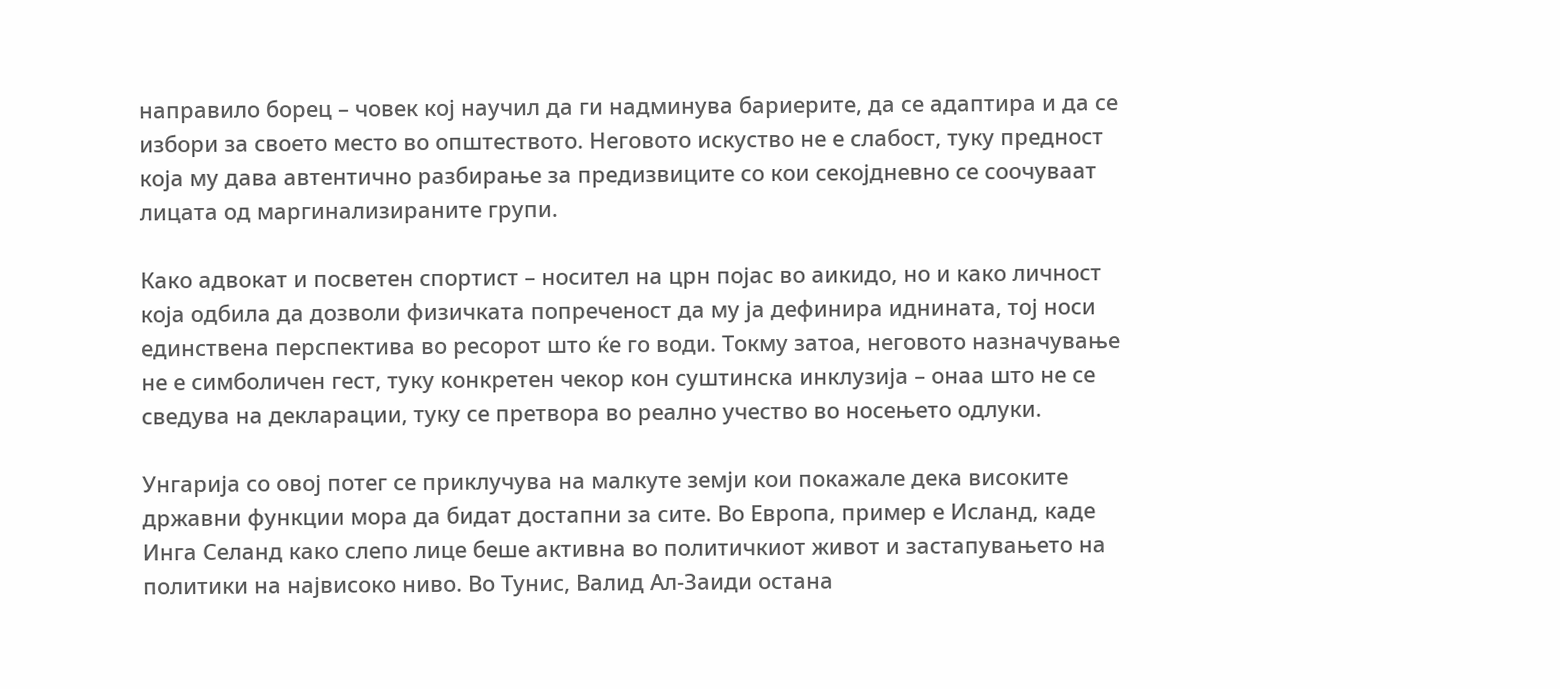направило борец – човек кој научил да ги надминува бариерите, да се адаптира и да се избори за своето место во општеството. Неговото искуство не е слабост, туку предност која му дава автентично разбирање за предизвиците со кои секојдневно се соочуваат лицата од маргинализираните групи.

Како адвокат и посветен спортист – носител на црн појас во аикидо, но и како личност која одбила да дозволи физичката попреченост да му ја дефинира иднината, тој носи единствена перспектива во ресорот што ќе го води. Токму затоа, неговото назначување не е симболичен гест, туку конкретен чекор кон суштинска инклузија – онаа што не се сведува на декларации, туку се претвора во реално учество во носењето одлуки.

Унгарија со овој потег се приклучува на малкуте земји кои покажале дека високите државни функции мора да бидат достапни за сите. Во Европа, пример е Исланд, каде Инга Селанд како слепо лице беше активна во политичкиот живот и застапувањето на политики на највисоко ниво. Во Тунис, Валид Ал-Заиди остана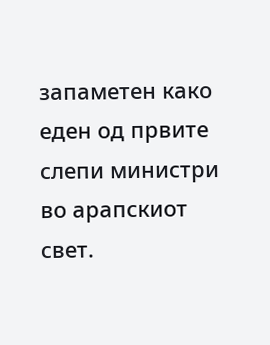запаметен како еден од првите слепи министри во арапскиот свет.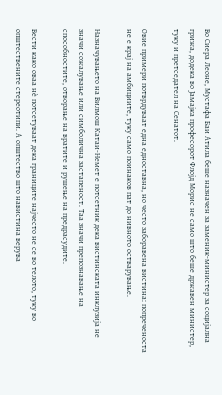Во Сиера Леоне, Мустафа Баи Атила беше назначен за заменик-министер за социјална грижа, додека во Јамајка професорот Флојд Морис не само што беше државен министер, туку и претседател на Сенатот.

Овие примери потврдуваат една едноставна, но често заборавена вистина: попреченоста не е крај на амбициите, туку само поинаков пат до нивното остварување.

Назначувањето на Вилмош Катаи-Немет е потсетник дека вистинската инклузија не значи сожалување или симболична застапеност. Таа значи препознавање на способностите, отворање на вратите и рушење на предрасудите.

Вести како оваа нè потсетуваат дека границите најчесто не се во телото, туку во општествените стереотипи. А општество што навистина верува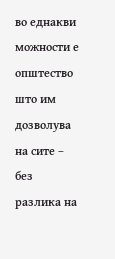во еднакви можности е општество што им дозволува на сите – без разлика на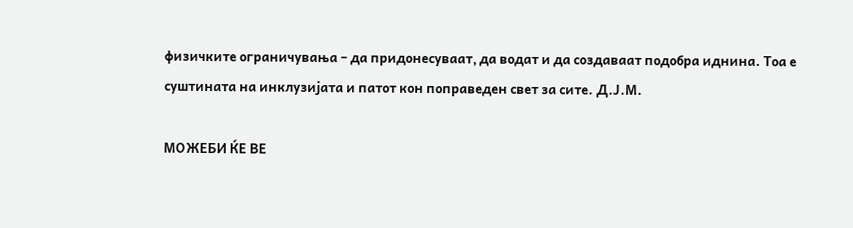физичките ограничувања – да придонесуваат, да водат и да создаваат подобра иднина. Тоа е суштината на инклузијата и патот кон поправеден свет за сите. Д.Ј.М.

МОЖЕБИ ЌЕ ВЕ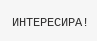ИНТЕРЕСИРА!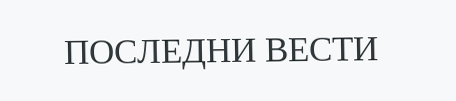ПОСЛЕДНИ ВЕСТИ